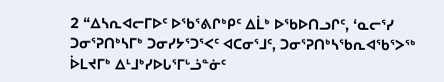2 “ᐃᓴᕆᐊᓕᒥᐅᑦ ᐅᖃᕐᕕᒋᒃᑭᑦ ᐃᒫᒃ ᐅᖃᐅᑎᓗᒋᑦ, ‘ᓇᓕᕐᓯ ᑐᓂᕐᕈᑎᒃᓴᒥᒃ ᑐᓂᓯᔭᕐᑐᕐᐸᑦ ᐊᑕᓂᕐᒧᑦ, ᑐᓂᕐᕈᑎᒃᓴᖃᕆᐊᖃᕐᐳᖅ ᐆᒪᔪᒥᒃ ᐃᒻᒧᒃᓯᐅᒐᕐᒥᒡᓘᓐᓃᑦ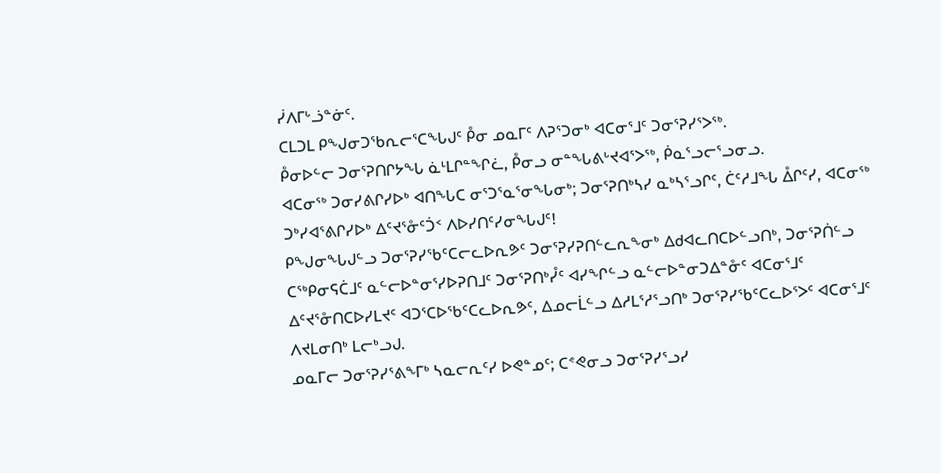ᓰᐱᒥᒡᓘᓐᓃᑦ.
ᑕᒪᑐᒪ ᑭᖑᓂᑐᖃᕆᓕᕐᑕᖓᒍᑦ ᑬᓂ ᓄᓇᒥᑦ ᐱᕈᕐᑐᓂᒃ ᐊᑕᓂᕐᒧᑦ ᑐᓂᕐᕈᓯᕐᐳᖅ.
ᑬᓂᐅᓪᓕ ᑐᓂᕐᕈᑎᒋᔭᖓ ᓈᒻᒪᒋᓐᖏᓛ, ᑬᓂᓗ ᓂᓐᖓᕕᒡᔪᐊᕐᐳᖅ, ᑮᓇᕐᓗᓕᕐᓗᓂᓗ.
ᐊᑕᓂᖅ ᑐᓂᓯᕕᒋᓯᐅᒃ ᐊᑎᖓᑕ ᓂᕐᑐᕐᓇᕐᓂᖓᓂᒃ; ᑐᓂᕐᕈᑎᒃᓴᓯ ᓇᒃᓴᕐᓗᒋᑦ, ᑖᑦᓱᒧᖓ ᐂᒋᑦᓯ, ᐊᑕᓂᖅ ᑐᒃᓯᐊᕐᕕᒋᓯᐅᒃ ᐃᑦᔪᕐᓁᑦᑑᑉ ᐱᐅᓯᑎᑦᓯᓂᖓᒍᑦ!
ᑭᖑᓂᖓᒍᓪᓗ ᑐᓂᕐᕈᓯᖃᑦᑕᓕᓚᐅᕆᕗᑦ ᑐᓂᕐᕈᓯᕈᑎᓪᓚᕆᖕᓂᒃ ᐃᑯᐊᓚᑎᑕᐅᓪᓗᑎᒃ, ᑐᓂᕐᕈᑏᓪᓗ ᑕᖅᑭᓂᕋᑖᒧᑦ ᓇᓪᓕᐅᓐᓂᕐᓯᐅᕈᑎᒧᑦ ᑐᓂᕐᕈᑎᒃᓮᑦ ᐊᓯᖏᓪᓗ ᓇᓪᓕᐅᓐᓂᑐᐃᓐᓁᑦ ᐊᑕᓂᕐᒧᑦ ᐃᑦᔪᕐᓁᑎᑕᐅᓯᒪᔪᑦ ᐊᑐᕐᑕᐅᖃᑦᑕᓚᐅᕆᕗᑦ, ᐃᓄᓕᒫᓪᓗ ᐃᓱᒪᕐᓱᕐᓗᑎᒃ ᑐᓂᕐᕈᓯᖃᑦᑕᓚᐅᕐᐳᑦ ᐊᑕᓂᕐᒧᑦ ᐱᔪᒪᓂᑎᒃ ᒪᓕᒃᓗᒍ.
ᓄᓇᒥᓕ ᑐᓂᕐᕈᓯᕐᕕᖕᒥᒃ ᓴᓇᓕᕆᑦᓯ ᐅᕙᓐᓄᑦ; ᑕᕝᕙᓂᓗ ᑐᓂᕐᕈᓯᕐᓗᓯ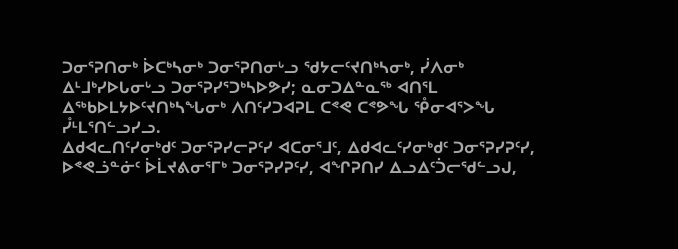ᑐᓂᕐᕈᑎᓂᒃ ᐆᑕᒃᓴᓂᒃ ᑐᓂᕐᕈᑎᓂᒡᓗ ᖁᔭᓕᑦᔪᑎᒃᓴᓂᒃ, ᓰᐱᓂᒃ ᐃᒻᒧᒃᓯᐅᒐᓂᒡᓗ ᑐᓂᕐᕈᓯᕐᑐᒃᓴᐅᕗᓯ; ᓇᓂᑐᐃᓐᓇᖅ ᐊᑎᕐᒪ ᐃᖅᑲᐅᒪᔭᐅᑦᔪᑎᒃᓴᖓᓂᒃ ᐱᑎᑦᓯᑐᐊᕈᒪ ᑕᕝᕙ ᑕᕝᕗᖓ ᕾᓂᐊᕐᐳᖓ ᓮᒻᒪᕐᑎᓪᓗᓯᓗ.
ᐃᑯᐊᓚᑎᑦᓯᓂᒃᑯᑦ ᑐᓂᕐᕈᓯᓕᕈᑦᓯ ᐊᑕᓂᕐᒧᑦ, ᐃᑯᐊᓚᑦᓯᓂᒃᑯᑦ ᑐᓂᕐᕈᓯᕈᑦᓯ, ᐅᕝᕙᓘᓐᓃᑦ ᐆᒫᔪᕕᓂᕐᒥᒃ ᑐᓂᕐᕈᓯᕈᑦᓯ, ᐊᖏᕈᑎᓯ ᐃᓗᐃᑦᑑᓕᖁᓪᓗᒍ,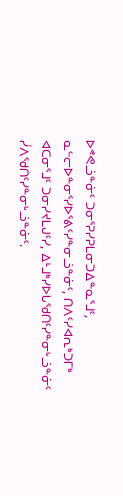ᐅᕝᕙᓘᓐᓃᑦ ᑐᓂᕐᕈᓯᕈᒪᓂᑐᐃᓐᓇᕐᒧᑦ, ᓇᓪᓕᐅᓐᓂᕐᓯᐅᕐᕕᑦᓯᓐᓂᓘᓐᓃᑦ, ᑎᐱᑦᓯᐊᕆᒃᑐᒥᒃ ᐊᑕᓂᕐᒧᑦ ᑐᓂᓯᔪᒪᒍᑦᓯ, ᐃᒻᒧᒃᓯᐅᒐᖁᑎᑦᓯᓐᓂᒡᓘᓐᓃᑦ ᓰᐱᖁᑎᑦᓯᓐᓂᒡᓘᓐᓃᑦ.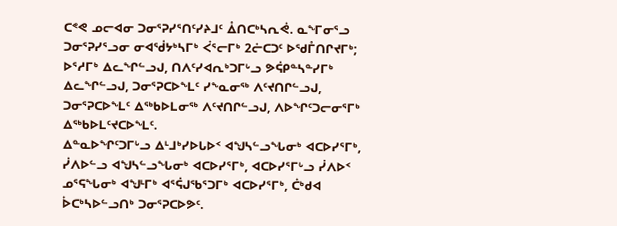ᑕᕝᕙ ᓄᓕᐊᓂ ᑐᓂᕐᕈᓯᕐᑎᑦᓯᔨᒧᑦ ᐂᑎᑕᒃᓴᕆᕚ. ᓇᖕᒥᓂᕐᓗ ᑐᓂᕐᕈᓯᕐᓗᓂ ᓂᐊᖂᔭᒃᓴᒥᒃ ᐹᕐᓕᒥᒃ 2ᓖᑕᑐᑦ ᐅᖁᒤᑎᒋᔪᒥᒃ; ᐅᕐᓱᒥᒃ ᐃᓚᖏᓪᓗᒍ, ᑎᐱᑦᓯᐊᕆᒃᑐᒥᒡᓗ ᕗᕌᑭᓐᓴᓐᓯᒥᒃ ᐃᓚᖏᓪᓗᒍ, ᑐᓂᕐᕈᑕᐅᖕᒪᑦ ᓯᖕᓇᓂᖅ ᐱᑦᔪᑎᒋᓪᓗᒍ, ᑐᓂᕐᕈᑕᐅᖕᒪᑦ ᐃᖅᑲᐅᒪᓂᖅ ᐱᑦᔪᑎᒋᓪᓗᒍ, ᐱᐅᖏᑦᑐᓕᓂᕐᒥᒃ ᐃᖅᑲᐅᒪᑦᔪᑕᐅᖕᒪᑦ.
ᐃᓐᓇᐅᖏᑦᑐᒥᒡᓗ ᐃᒻᒧᒃᓯᐅᒐᐅᑉ ᐊᖑᓴᓪᓗᖓᓂᒃ ᐊᑕᐅᓯᕐᒥᒃ, ᓰᐱᐅᓪᓗ ᐊᖑᓴᓪᓗᖓᓂᒃ ᐊᑕᐅᓯᕐᒥᒃ, ᐊᑕᐅᓯᕐᒥᒡᓗ ᓰᐱᐅᑉ ᓄᕐᕋᖓᓂᒃ ᐊᖑᒻᒥᒃ ᐊᕐᕌᒍᖃᕐᑐᒥᒃ ᐊᑕᐅᓯᕐᒥᒃ, ᑖᒃᑯᐊ ᐆᑕᒃᓴᐅᓪᓗᑎᒃ ᑐᓂᕐᕈᑕᐅᕗᑦ.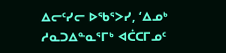ᐃᓕᑦᓯᓕ ᐅᖃᕐᐳᓯ, ‘ᐃᓄᒃ ᓱᓇᑐᐃᓐᓇᕐᒥᒃ ᐊᑖᑕᒥᓄᑦ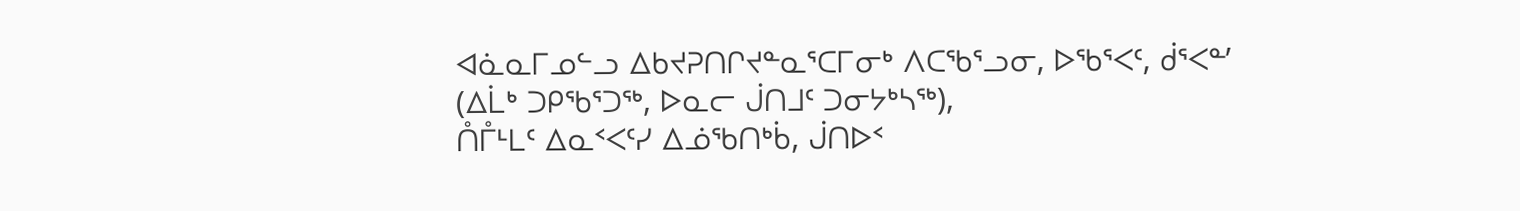ᐊᓈᓇᒥᓄᓪᓗ ᐃᑲᔪᕈᑎᒋᔪᓐᓇᕐᑕᒥᓂᒃ ᐱᑕᖃᕐᓗᓂ, ᐅᖃᕐᐸᑦ, ᑰᕐᐸᓐ’ (ᐃᒫᒃ ᑐᑭᖃᕐᑐᖅ, ᐅᓇᓕ ᒎᑎᒧᑦ ᑐᓂᔭᒃᓴᖅ),
ᑍᒤᒻᒪᑦ ᐃᓇᑉᐸᑦᓯ ᐃᓅᖃᑎᒃᑳ, ᒎᑎᐅᑉ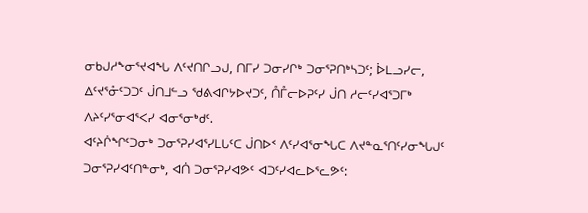ᓂᑲᒍᓱᖕᓂᕐᔪᐊᖓ ᐱᑦᔪᑎᒋᓗᒍ, ᑎᒥᓯ ᑐᓂᓯᒋᒃ ᑐᓂᕐᕈᑎᒃᓴᑐᑦ; ᐆᒪᓗᓯᓕ, ᐃᑦᔪᕐᓁᑦᑐᑐᑦ ᒎᑎᒧᓪᓗ ᖁᕕᐊᒋᔭᐅᔪᑐᑦ, ᑍᒤᓕᐅᕈᑦᓯ ᒎᑎ ᓱᓕᑦᓯᐊᕐᑐᒥᒃ ᐱᔨᑦᓯᕐᓂᐊᕐᐸᓯ ᐊᓂᕐᓂᒃᑯᑦ.
ᐊᑦᔨᒌᖏᑦᑐᓂᒃ ᑐᓂᕐᕈᓯᐊᕐᓯᒪᒐᑦᑕ ᒎᑎᐅᑉ ᐱᑦᓯᐊᕐᓂᖓᑕ ᐱᔪᓐᓇᕐᑎᑦᓯᓂᖓᒍᑦ ᑐᓂᕐᕈᓯᐊᑦᑎᓐᓂᒃ, ᐊᑏ ᑐᓂᕐᕈᓯᐊᕗᑦ ᐊᑐᑦᓯᐊᓚᐅᕐᓚᕗᑦ: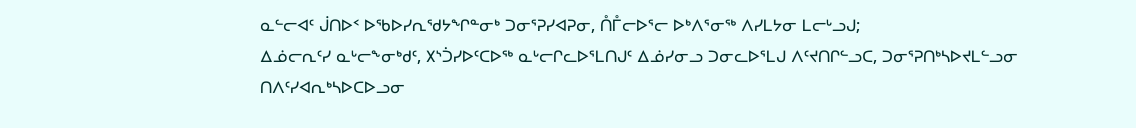ᓇᓪᓕᐊᑦ ᒎᑎᐅᑉ ᐅᖃᐅᓯᕆᖁᔭᖏᓐᓂᒃ ᑐᓂᕐᕈᓯᐊᕈᓂ, ᑍᒤᓕᐅᕐᓕ ᐅᒃᐱᕐᓂᖅ ᐱᓯᒪᔭᓂ ᒪᓕᒡᓗᒍ;
ᐃᓅᓕᕆᑦᓯ ᓇᒡᓕᖕᓂᒃᑯᑦ, ᙭ᔅᑑᓯᐅᑦᑕᐅᖅ ᓇᒡᓕᒋᓚᐅᕐᒪᑎᒍᑦ ᐃᓅᓯᓂᓗ ᑐᓂᓚᐅᕐᒪᒍ ᐱᑦᔪᑎᒋᓪᓗᑕ, ᑐᓂᕐᕈᑎᒃᓴᐅᔪᒪᓪᓗᓂ ᑎᐱᑦᓯᐊᕆᒃᓴᐅᑕᐅᓗᓂ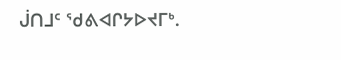ᒎᑎᒧᑦ ᖁᕕᐊᒋᔭᐅᔪᒥᒃ.